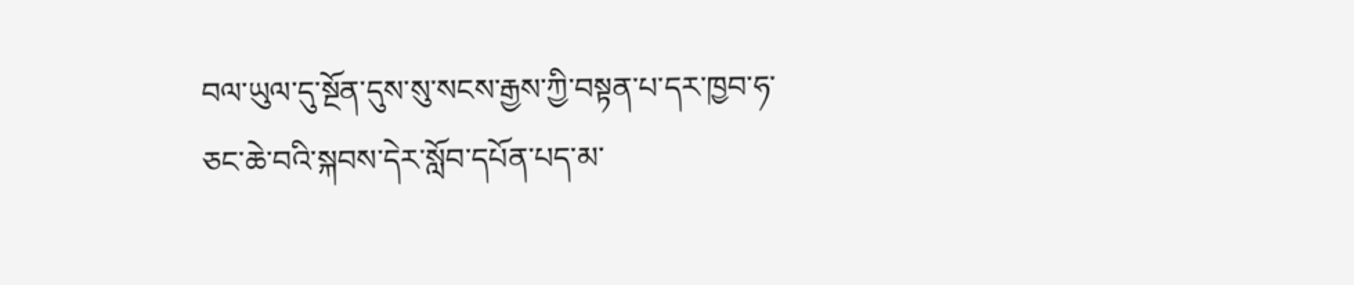བལ་ཡུལ་དུ་སྔོན་དུས་སུ་སངས་རྒྱས་ཀྱི་བསྟན་པ་དར་ཁྱབ་ཧ་ཅང་ཆེ་བའི་སྐབས་དེར་སློབ་དཔོན་པད་མ་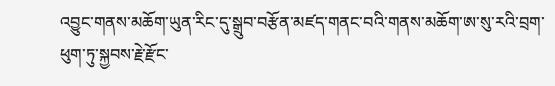འབྱུང་གནས་མཆོག་ཡུན་རིང་དུ་སྒྲུབ་བརྩོན་མཛད་གནང་བའི་གནས་མཆོག་ཨ་སུ་རའི་བྲག་ཕུག་ཏུ་སྐྱབས་རྗེ་རྫོང་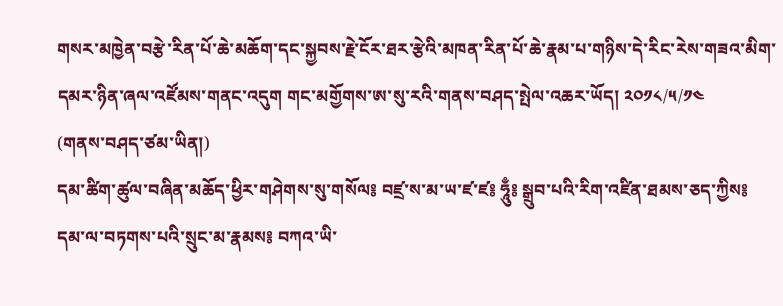གསར་མཁྱེན་བརྩེ་རིན་པོ་ཆེ་མཆོག་དང་སྐྱབས་རྗེ་ངོར་ཐར་རྩེའི་མཁན་རིན་པོ་ཆེ་རྣམ་པ་གཉིས་དེ་རིང་རེས་གཟའ་མིག་དམར་ཉིན་ཞལ་འཛོམས་གནང་འདུག གང་མགྱོགས་ཨ་སུ་རའི་གནས་བཤད་སྤེལ་འཆར་ཡོད། ༢༠༡༨/༥/༡༤
(གནས་བཤད་ཙམ་ཡིན།)
དམ་ཚིག་ཚུལ་བཞིན་མཆོད་ཕྱིར་གཤེགས་སུ་གསོལ༔ བཛྲ་ས་མ་ཡ་ཛ་ཛ༔ ཧཱུྃ༔ སྒྲུབ་པའི་རིག་འཛིན་ཐམས་ཅད་ཀྱིས༔ དམ་ལ་བཏགས་པའི་སྲུང་མ་རྣམས༔ བཀའ་ཡི་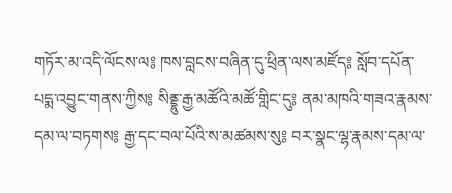གཏོར་མ་འདི་ལོངས་ལ༔ ཁས་བླངས་བཞིན་དུ་ཕྲིན་ལས་མཛོད༔ སློབ་དཔོན་པདྨ་འབྱུང་གནས་ཀྱིས༔ སིནྡྷུ་རྒྱ་མཚོའི་མཚོ་གླིང་དུ༔ ནམ་མཁའི་གཟའ་རྣམས་དམ་ལ་བཏགས༔ རྒྱ་དང་བལ་པོའི་ས་མཚམས་སུ༔ བར་སྣང་ལྷ་རྣམས་དམ་ལ་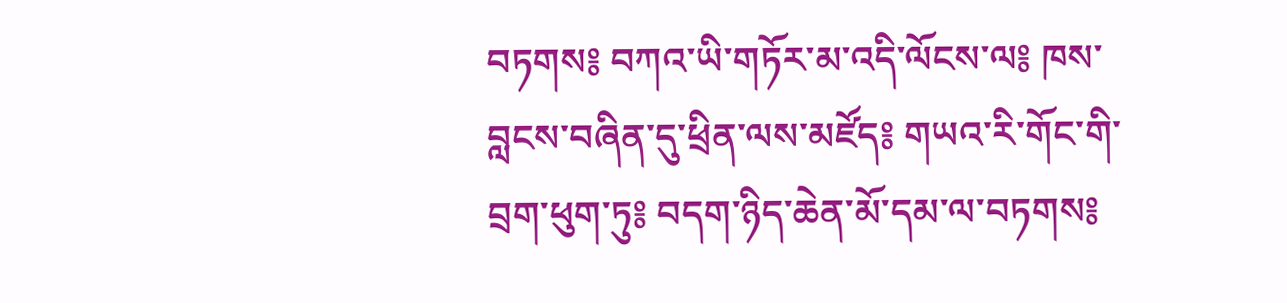བཏགས༔ བཀའ་ཡི་གཏོར་མ་འདི་ལོངས་ལ༔ ཁས་བླངས་བཞིན་དུ་ཕྲིན་ལས་མཛོད༔ གཡའ་རི་གོང་གི་བྲག་ཕུག་ཏུ༔ བདག་ཉིད་ཆེན་མོ་དམ་ལ་བཏགས༔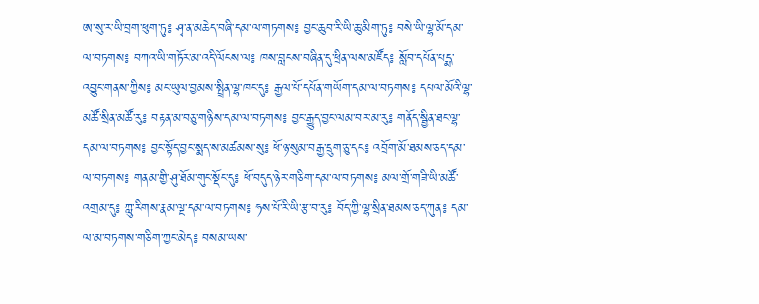ཨ་སུ་ར་ཡི་བྲག་ཕུག་ཏུ༔ ཤྭ་ན་མཆེད་བཞི་དམ་ལ་གཏགས༔ བྱང་ཆུབ་རི་ཡི་ཆུ་མིག་ཏུ༔ བསེ་ཡི་ལྷ་མོ་དམ་ལ་བཏགས༔ བཀའ་ཡི་གཏོར་མ་འདི་ལོངས་ལ༔ ཁས་བླངས་བཞིན་དུ་ཕྲིན་ལས་མཛོད༔ སློབ་དཔོན་པདྨ་འབྱུང་གནས་ཀྱིས༔ མང་ཡུལ་བྱམས་སྤྲིན་ལྷ་ཁང་དུ༔ རྒྱལ་པོ་དཔོན་གཡོག་དམ་ལ་བཏགས༔ དཔལ་མོའི་ལྷ་མཚོ་སྲིན་མཚོ་རུ༔ བརྟན་མ་བཅུ་གཉིས་དམ་ལ་བཏགས༔ བྱང་རྒྱུད་བྱང་ལམ་བར་མ་རུ༔ གནོད་སྦྱིན་ཐང་ལྷ་དམ་ལ་བཏགས༔ བྱང་སྟོད་བྱང་སྨད་ས་མཚམས་སུ༔ ཕོ་ཉ་སུམ་བརྒྱ་དྲུག་ཅུ་དང༔ འབྲོག་མོ་ཐམས་ཅད་དམ་ལ་བཏགས༔ གནམ་གྱི་ཤུ་ཐོམ་གུང་སྡོང་དུ༔ ཕོ་བདུད་ཉེར་གཅིག་དམ་ལ་བཏགས༔ མལ་གྲོ་གཟི་ཡི་མཚོ་འགྲམ་དུ༔ ཀླུ་རིགས་རྣམ་ལྔ་དམ་ལ་བཏགས༔ ཧས་པོ་རི་ཡི་རྩ་བ་རུ༔ བོད་ཀྱི་ལྷ་སྲིན་ཐམས་ཅད་ཀུན༔ དམ་ལ་མ་བཏགས་གཅིག་ཀྱང་མེད༔ བསམ་ཡས་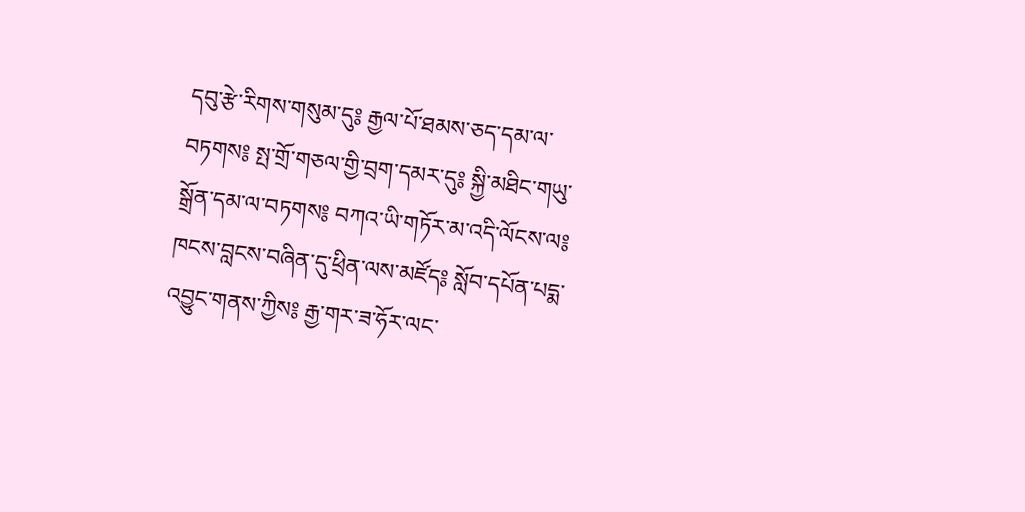དབུ་རྩེ་རིགས་གསུམ་དུ༔ རྒྱལ་པོ་ཐམས་ཅད་དམ་ལ་བཏགས༔ སྤ་གྲོ་གཅལ་གྱི་བྲག་དམར་དུ༔ སྐྱི་མཐིང་གཡུ་སྒྲོན་དམ་ལ་བཏགས༔ བཀའ་ཡི་གཏོར་མ་འདི་ལོངས་ལ༔ ཁངས་བླངས་བཞིན་དུ་ཕྲིན་ལས་མཛོད༔ སློབ་དཔོན་པདྨ་འབྱུང་གནས་ཀྱིས༔ རྒྱ་གར་ཟ་ཧོར་ལང་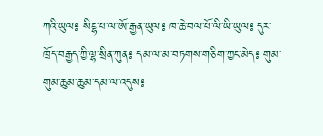ཀའི་ཡུལ༔ སིངྷ་པ་ལ་ཨོ་རྒྱན་ཡུལ༔ ཁ་ཆེ་བལ་པོ་ལི་ཡི་ཡུལ༔ དུར་ཁྲོད་བརྒྱད་ཀྱི་ལྷ་སྲིན་ཀུན༔ དམ་ལ་མ་བཏགས་གཅིག་ཀྱང་མེད༔ གུམ་གུམ་ཆུམ་ཆུམ་དམ་ལ་འདུས༔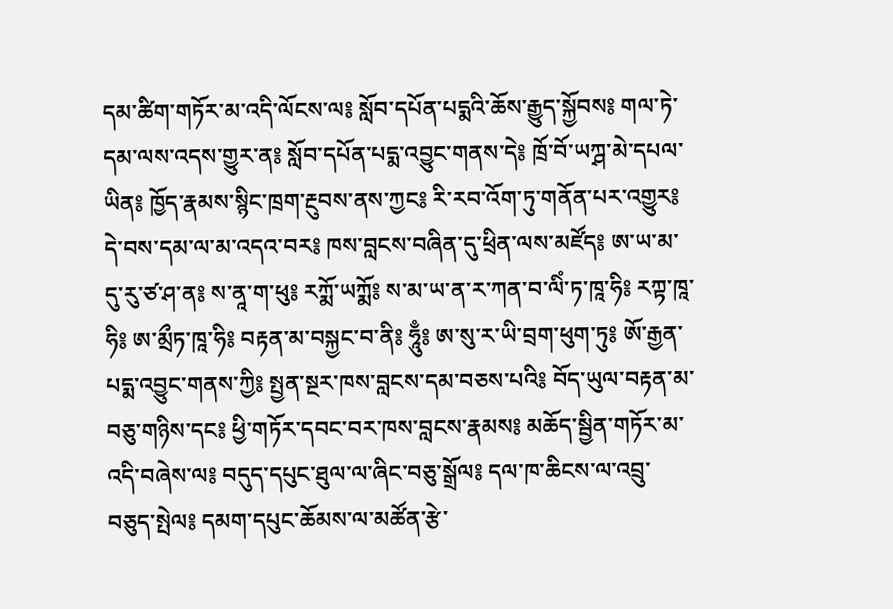དམ་ཚིག་གཏོར་མ་འདི་ལོངས་ལ༔ སློབ་དཔོན་པདྨའི་ཆོས་རྒྱུད་སྐྱོབས༔ གལ་ཏེ་དམ་ལས་འདས་གྱུར་ན༔ སློབ་དཔོན་པདྨ་འབྱུང་གནས་དེ༔ ཁྲོ་བོ་ཡཀྴ་མེ་དཔལ་ཡིན༔ ཁྱོད་རྣམས་སྙིང་ཁྲག་རྔུབས་ནས་ཀྱང༔ རི་རབ་འོག་ཏུ་གནོན་པར་འགྱུར༔ དེ་བས་དམ་ལ་མ་འདའ་བར༔ ཁས་བླངས་བཞིན་དུ་ཕྲིན་ལས་མཛོད༔ ཨ་ཡ་མ་དུ་རུ་ཙ་ཤ་ན༔ ས་ནཱ་ག་ཕུ༔ རཀྨོ་ཡཀྨོ༔ ས་མ་ཡ་ན་ར་ཀན་བ་ལིཾ་ཏ་ཁཱ་ཧི༔ རཀྟ་ཁཱ་ཧི༔ ཨ་མྲྀཏ་ཁཱ་ཧི༔ བརྟན་མ་བསྐྱང་བ་ནི༔ ཧཱུྃ༔ ཨ་སུ་ར་ཡི་བྲག་ཕུག་ཏུ༔ ཨོ་རྒྱན་པདྨ་འབྱུང་གནས་ཀྱི༔ སྤྱན་སྔར་ཁས་བླངས་དམ་བཅས་པའི༔ བོད་ཡུལ་བརྟན་མ་བཅུ་གཉིས་དང༔ ཕྱི་གཏོར་དབང་བར་ཁས་བླངས་རྣམས༔ མཆོད་སྦྱིན་གཏོར་མ་འདི་བཞེས་ལ༔ བདུད་དཔུང་ཐུལ་ལ་ཞིང་བཅུ་སྒྲོལ༔ དལ་ཁ་ཆིངས་ལ་འབྲུ་བཅུད་སྤེལ༔ དམག་དཔུང་ཆོམས་ལ་མཚོན་རྩེ་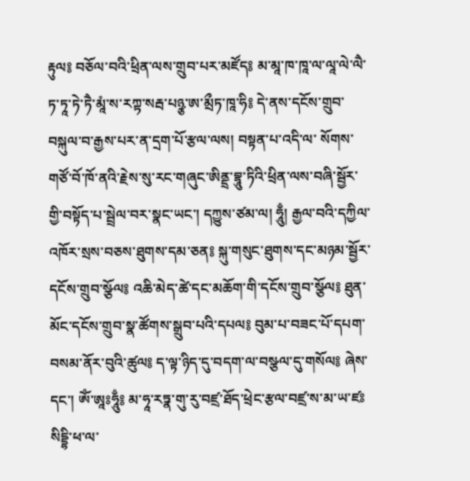རྟུལ༔ བཅོལ་བའི་ཕྲིན་ལས་གྲུབ་པར་མཛོད༔ མ་མཱ་ཁ་ཁཱ་ལ་ལཱ་ལེ་ལཻ་ཏ་ཏཱ་ཏེ་ཏཻ་མཱཾ་ས་རཀྟ་སརྦ་པཉྩ་ཨ་མྲྀཏ་ཁཱ་ཧི༔ དེ་ནས་དངོས་གྲུབ་བསྐུལ་བ་རྒྱས་པར་ན་དྲག་པོ་རྩལ་ལས། བསྟན་པ་འདི་ལ་ སོགས་གཙོ་བོ་ཁོ་ནའི་རྗེས་སུ་རང་གཞུང་ཨིནྡྲ་བྷཱུ་ཏིའི་ཕྲིན་ལས་བཞི་སྦྱོར་གྱི་བསྟོད་པ་སྦྲེལ་བར་སྣང་ཡང་། དཀྱུས་ཙམ་ལ། ཧཱུྃ། རྒྱལ་བའི་དཀྱིལ་འཁོར་སྲས་བཅས་ཐུགས་དམ་ཅན༔ སྐུ་གསུང་ཐུགས་དང་མཉམ་སྦྱོར་དངོས་གྲུབ་སྩོལ༔ འཆི་མེད་ཚེ་དང་མཆོག་གི་དངོས་གྲུབ་སྩོལ༔ ཐུན་མོང་དངོས་གྲུབ་སྣ་ཚོགས་སྒྲུབ་པའི་དཔལ༔ བུམ་པ་བཟང་པོ་དཔག་བསམ་ནོར་བུའི་ཚུལ༔ ད་ལྟ་ཉིད་དུ་བདག་ལ་བསྩལ་དུ་གསོལ༔ ཞེས་དང་། ཨོཾ་ཨཱཿཧཱུྃ༔ མ་ཧཱ་རཏྣ་གུ་རུ་བཛྲ་ཐོད་ཕྲེང་རྩལ་བཛྲ་ས་མ་ཡ་ཛཿསིདྡྷི་ཕ་ལ་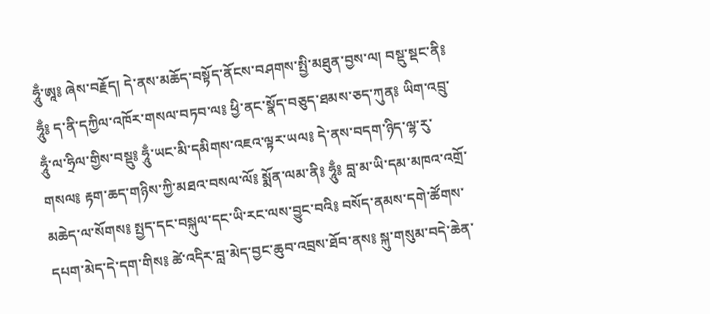ཧཱུྃ་ཨཱ༔ ཞེས་བརྗོད། དེ་ནས་མཆོད་བསྟོད་ནོངས་བཤགས་སྤྱི་མཐུན་བྱས་ལ། བསྡུ་སྡང་ནི༔ ཧཱུྃ༔ ད་ནི་དཀྱིལ་འཁོར་གསལ་བཏབ་ལ༔ ཕྱི་ནང་སྣོད་བཅུད་ཐམས་ཅད་ཀུན༔ ཡིག་འབྲུ་ཧཱུྃ་ལ་ཧྲིལ་གྱིས་བསྡུ༔ ཧཱུྃ་ཡང་མི་དམིགས་འཇའ་ལྟར་ཡལ༔ དེ་ནས་བདག་ཉིད་ལྷ་རུ་གསལ༔ རྟག་ཆད་གཉིས་ཀྱི་མཐའ་བསལ་ལོ༔ སྨོན་ལམ་ནི༔ ཧཱུྃ༔ བླ་མ་ཡི་དམ་མཁའ་འགྲོ་མཆེད་ལ་སོགས༔ སྤྱད་དང་བསྐུལ་དང་ཡི་རང་ལས་བྱུང་བའི༔ བསོད་ནམས་དགེ་ཚོགས་དཔག་མེད་དེ་དག་གིས༔ ཚེ་འདིར་བླ་མེད་བྱང་ཆུབ་འབྲས་ཐོབ་ནས༔ སྐུ་གསུམ་བདེ་ཆེན་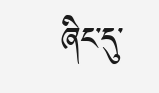ཞིང་དུ་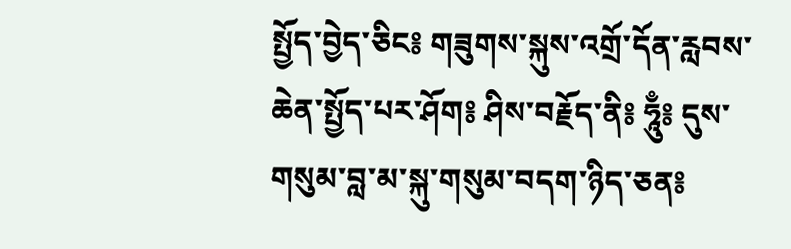སྤྱོད་བྱེད་ཅིང༔ གཟུགས་སྐུས་འགྲོ་དོན་རླབས་ཆེན་སྤྱོད་པར་ཤོག༔ ཤིས་བརྗོད་ནི༔ ཧཱུྃ༔ དུས་གསུམ་བླ་མ་སྐུ་གསུམ་བདག་ཉིད་ཅན༔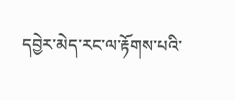དབྱེར་མེད་རང་ལ་རྟོགས་པའི་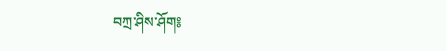བཀྲ་ཤིས་ཤོག༔